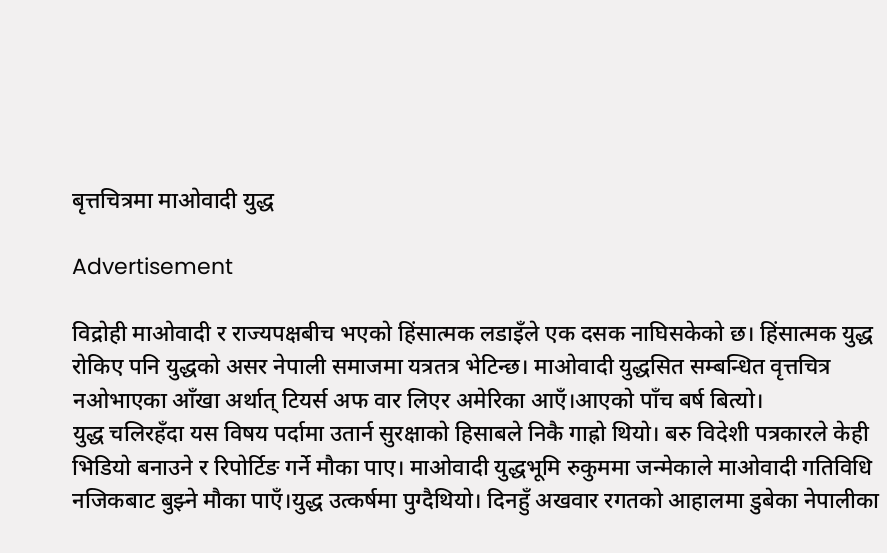बृत्तचित्रमा माओवादी युद्ध

Advertisement

विद्रोही माओवादी र राज्यपक्षबीच भएको हिंसात्मक लडाइँले एक दसक नाघिसकेको छ। हिंसात्मक युद्ध रोकिए पनि युद्धको असर नेपाली समाजमा यत्रतत्र भेटिन्छ। माओवादी युद्धसित सम्बन्धित वृत्तचित्र नओभाएका आँखा अर्थात् टियर्स अफ वार लिएर अमेरिका आएँ।आएको पाँच बर्ष बित्यो।
युद्ध चलिरहँदा यस विषय पर्दामा उतार्न सुरक्षाको हिसाबले निकै गाह्रो थियो। बरु विदेशी पत्रकारले केही भिडियो बनाउने र रिपोर्टिङ गर्ने मौका पाए। माओवादी युद्धभूमि रुकुममा जन्मेकाले माओवादी गतिविधि नजिकबाट बुझ्ने मौका पाएँ।युद्ध उत्कर्षमा पुग्दैथियो। दिनहुँ अखवार रगतको आहालमा डुबेका नेपालीका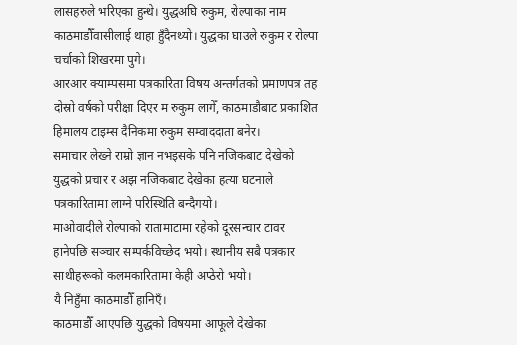लासहरुले भरिएका हुन्थे। युद्धअघि रुकुम, रोल्पाका नाम काठमाडौँवासीलाई थाहा हुँदैनथ्यो। युद्धका घाउले रुकुम र रोल्पा चर्चाको शिखरमा पुगे।
आरआर क्याम्पसमा पत्रकारिता विषय अन्तर्गतको प्रमाणपत्र तह दोस्रो वर्षको परीक्षा दिएर म रुकुम लागेँ, काठमाडौबाट प्रकाशित हिमालय टाइम्स दैनिकमा रुकुम सम्वाददाता बनेर।
समाचार लेख्ने राम्रो ज्ञान नभइसके पनि नजिकबाट देखेको युद्धको प्रचार र अझ नजिकबाट देखेका हत्या घटनाले पत्रकारितामा लाग्ने परिस्थिति बन्दैगयो।
माओवादीले रोल्पाको रातामाटामा रहेको दूरसन्चार टावर हानेपछि सञ्चार सम्पर्कविच्छेद भयो। स्थानीय सबै पत्रकार साथीहरूको कलमकारितामा केही अप्ठेरो भयो।
यै निहुँमा काठमाडौँ हानिएँ।
काठमाडौँ आएपछि युद्धको विषयमा आफूले देखेका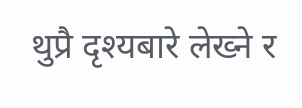थुप्रै दृश्यबारे लेख्ने र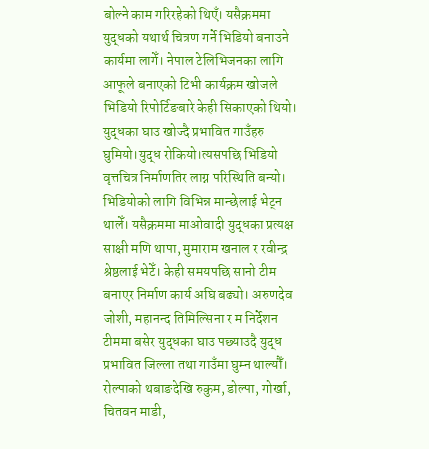बोल्ने काम गरिरहेको थिएँ। यसैक्रममा युद्धको यथार्थ चित्रण गर्ने भिडियो बनाउने कार्यमा लागेँ। नेपाल टेलिभिजनका लागि आफूले बनाएको टिभी कार्यक्रम खोजले भिडियो रिपोर्टिङबारे केही सिकाएको थियो। युद्धका घाउ खोज्दै प्रभावित गाउँहरु घुमियो।युद्ध रोकियो।त्यसपछि भिडियो वृत्तचित्र निर्माणतिर लाग्न परिस्थिति बन्यो। भिडियोको लागि विभिन्न मान्छेलाई भेट्न थालेँ। यसैक्रममा माओवादी युद्धका प्रत्यक्ष साक्षी मणि थापा, मुमाराम खनाल र रवीन्द्र श्रेष्ठलाई भेटेँ। केही समयपछि सानो टीम बनाएर निर्माण कार्य अघि बढ्यो। अरुणदेव जोशी, महानन्द तिमिल्सिना र म निर्देशन टीममा बसेर युद्धका घाउ पछ्याउदै युद्ध प्रभावित जिल्ला तथा गाउँमा घुम्न थाल्यौँ।
रोल्पाको थबाङदेखि रुकुम, डोल्पा, गोर्खा, चितवन माडी,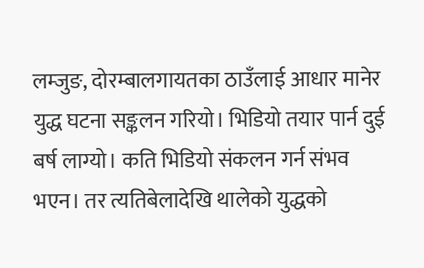लम्जुङ, दोरम्बालगायतका ठाउँलाई आधार मानेर युद्ध घटना सङ्कलन गरियो। भिडियो तयार पार्न दुई बर्ष लाग्यो। कति भिडियो संकलन गर्न संभव भएन। तर त्यतिबेलादेखि थालेको युद्धको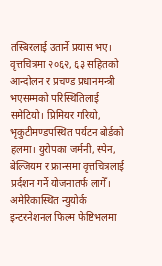तस्बिरलाई उतार्ने प्रयास भए।
वृत्तचित्रमा २०६२, ६३ सहितको आन्दोलन र प्रचण्ड प्रधानमन्त्री भएसम्मको परिस्थितिलाई समेटियो। प्रिमियर गरियो, भृकुटीमण्डपस्थित पर्यटन बोर्डको हलमा। युरोपका जर्मनी, स्पेन, बेल्जियम र फ्रान्समा वृत्तचित्रलाई प्रर्दशन गर्ने योजनातर्फ लागेँ। अमेरिकास्थित न्युयोर्क इन्टरनेशनल फिल्म फेष्टिभलमा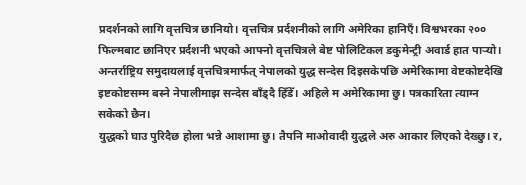प्रदर्शनको लागि वृत्तचित्र छानियो। वृत्तचित्र प्रर्दशनीको लागि अमेरिका हानिएँ। विश्वभरका २०० फिल्मबाट छानिएर प्रर्दशनी भएको आफ्नो वृत्तचित्रले बेष्ट पोलिटिकल डकुमेन्ट्री अवार्ड हात पार्‍यो।
अन्तर्राष्ट्रिय समुदायलाई वृत्तचित्रमार्फत् नेपालको युद्ध सन्देस दिइसकेपछि अमेरिकामा वेष्टकोष्टदेखि इष्टकोष्टसम्म बस्ने नेपालीमाझ सन्देस बाँड्दै हिँडेँ। अहिले म अमेरिकामा छु। पत्रकारिता त्याग्न सकेको छैन।
युद्धको घाउ पुरिदैछ होला भन्ने आशामा छु। तैपनि माओवादी युद्धले अरु आकार लिएको देख्छु। र,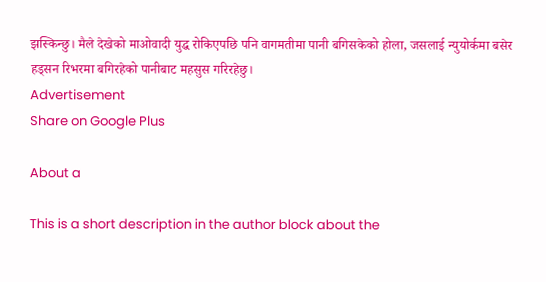झस्किन्छु। मैले देखेको माओवादी युद्ध रोकिएपछि पनि वागमतीमा पानी बगिसकेको होला, जसलाई न्युयोर्कमा बसेर हड्सन रिभरमा बगिरहेको पानीबाट महसुस गरिरहेछु।
Advertisement
Share on Google Plus

About a

This is a short description in the author block about the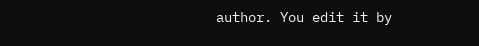author. You edit it by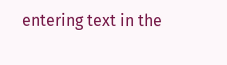entering text in the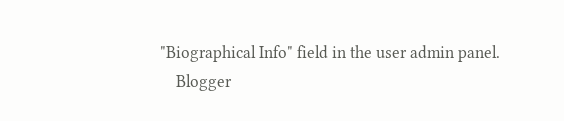"Biographical Info" field in the user admin panel.
    Blogger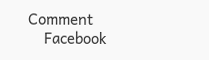Comment
    Facebook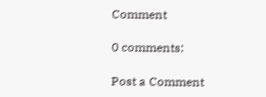Comment

0 comments:

Post a Comment